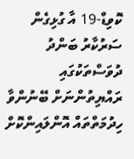ކޮވިޑް-19 އާ ގުޅިގެން ސަރުކާރު ބަންދު ދުވަސްތަކުގައި ރައްޔިތުންނަށް ބޭނުންވާ ހިދުމަތްތައް އޮންލައިންކޮށް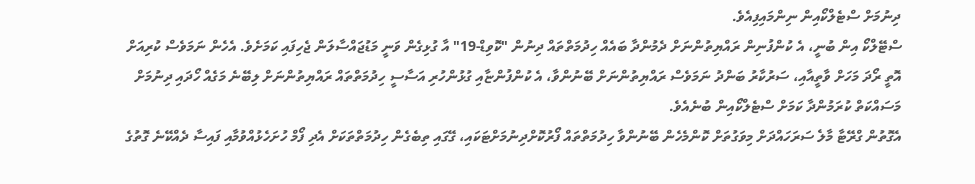ދިނުމަށް ސްޓެލްކޯއިން ނިންމައިފިއެވެ.
ސްޓޭލްކޯ އިން ބުނީ، އެ ކުންފުނިން ރައްޔިތުންނަށް ދެމުންދާ ބައެއް ހިދުމަތްތައް ދިނުން "ކޮވިޑް-19" އާ ގުޅިގެން ވަނީ މަޑުޖައްސާލަން ޖެހިފައި ކަމަށެވެ. އެހެން ނަމަވެސް ކުރިއަށް އޮތީ ރޯދަ މަހަށް ވާތީއާއި، ސަރުކާރު ބަންދު ނަމަވެސް ރައްޔިތުންނަށް ބޭނުންވާ، އެ ކުންފުންޏާއި ގުޅުންހުރި އަސާސީ ހިދުމަތްތައް ރައްޔިތުންނަށް ލިބޭނެ މަގެއް ހޯދައި ދިނުމަށް މަސައްކަތް ކުރަމުންދާ ކަމަށް ސްޓެލްކޯއިން ބުނެއެވެ.
އެގޮތުން ގްރޭޓާ މާލެ ސަރަހައްދަށް މިވަގުތަށް ކޮންމެހެން ބޭނުންވާ ހިދުމަތްތައް ފޯރުކޮށްދިނުމަށްޓަކައި، ގޭގައި ތިބެގެން ހިދުމަތްތަކަށް އެދި ފޯމް ހުށަހެޅުއްވުމާއި ފައިސާ ދެއްކޭނެ ގޮތުގެ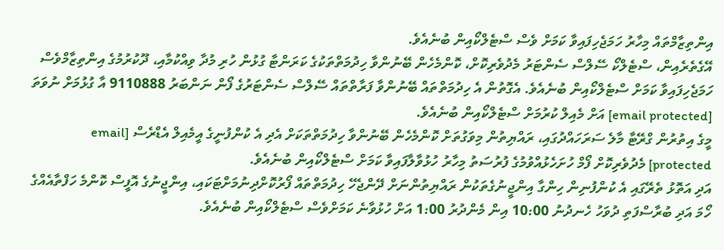އިންތިޒާމްތައް މިހާރު ހަމަޖެހިފައިވާ ކަމަށް ވެސް ސްޓެލްކޯއިން ބުނެއެވެ.
އޭގެތެރެއިން، ސްޓެލްކޯ ސޭލްސް ސެންޓަރު މެދުވެރިކޮށް، ކޮންމެހެން ބޭނުންވާ ހިދުމަތްތަކުގެ ކަރަންޓާ ގުޅުން ހުރި މުދާ ވިއްކުމާއި، ދޫކުރުމުގެ އިންތިޒާމްވެސް ހަމަޖެހިފައިވާ ކަމަށް ސްޓެލްކޯއިން ބުނެއެވެ. އެގޮތުން އެ ހިދުމަތްތައް ބޭނުންވާ ފަރާތްތައް ސޭލްސް ސެންޓަރުގެ ފޯން ނަންބަރު 9110888 އާ ގުޅުމަށް ނުވަތަ [email protected] އަށް މެއިލް ކުރުމަށް ސްޓެލްކޯއިން ބުނެއެވެ.
މީގެ އިތުރުން ގްރޭޓާ މާލެ ސަރަހައްދުގައި، ރައްޔިތުން މިވަގުތަށް ކޮންމެހެން ބޭނުންވާ ހިދުމަތްތަކަށް އެދި އެ ކުންފުނީގެ އީމެއިލް އެޑްރެސް [email protected] މެދުވެރިކޮށް ފޯމް ހުށަހެޅުއްވުމުގެ ފުރުސަތު މިހާރު ހުޅުވާލާފައިވާ ކަމަށް ސްޓެލްކޯއިން ބުނެއެވެ.
އަދި އަތޮޅު ތެރޭގައި އެ ކުންފުނިން ހިންގާ އިންޖީނުގެތަކުން ރައްޔިތުންނަށް ދޭންޖެހޭ ހިދުމަތްތައް ފޯރުކޮށްދިނުމަށްޓަކައި، އިންޖީނުގެ އޮފީސް ކޮންމެ ހަފްތާއެއްގެ ހޯމަ އަދި ބުރާސްފަތި ދުވަހު ހެނދުނު 10:00 އިން މެންދުރު 1:00 އަށް ހުޅުވާނެ ކަމަށްވެސް ސްޓެލްކޯއިން ބުނެއެވެ.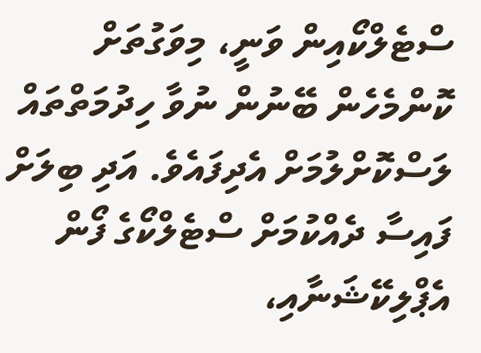ސްޓެލްކޯއިން ވަނީ، މިވަގުތަށް ކޮންމެހެން ބޭނުން ނުވާ ހިދުމަތްތައް ލަސްކޮށްލުމަށް އެދިފައެވެ. އަދި ބިލަށް ފައިސާ ދެއްކުމަށް ސްޓެލްކޯގެ ފޯން އެޕްލިކޭޝަނާއި،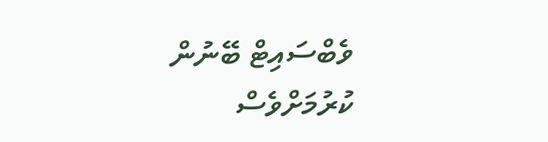ވެބްސައިޓް ބޭނުން ކުރުމަށްވެސް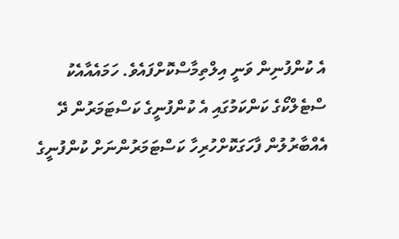އެ ކުންފުނިން ވަނީ އިލްތިމާސްކޮށްފައެވެ. ހަމައެއާއެކު ސްޓެލްކޯގެ ކަންކަމުގައި އެ ކުންފުނީގެ ކަސްޓަމަރުން ދޭ އެއްބާރުލުން ފާހަގަކޮށްހުރިހާ ކަސްޓަމަރުންނަށް ކުންފުނީގެ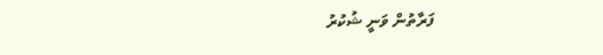ފަރާތުން ވަނީ ޝުކުރު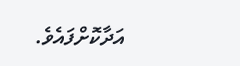އަދާކޮށްފައެވެ.